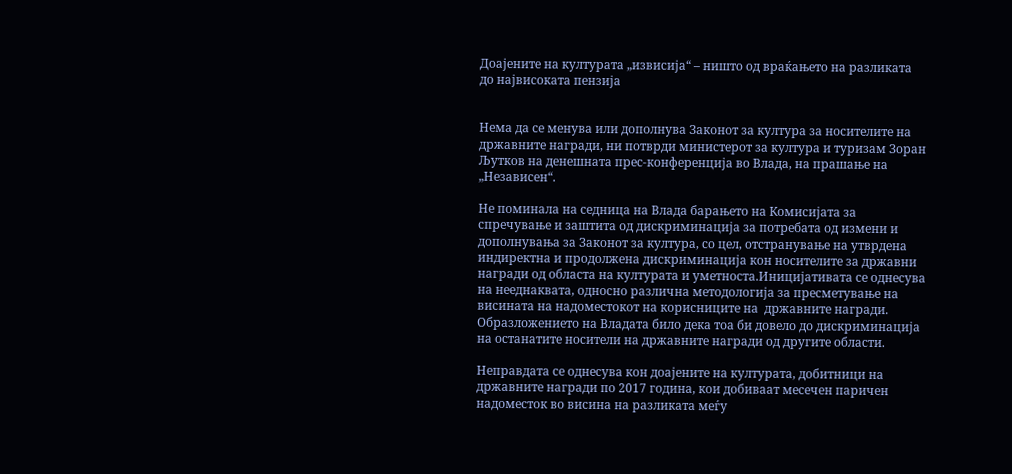Доајените на културата „извисија“ – ништо од враќањето на разликата до највисоката пензија


Нема да се менува или дополнува Законот за култура за носителите на државните награди, ни потврди министерот за култура и туризам Зоран Љутков на денешната прес-конференција во Влада, на прашање на „Независен“.

Не поминала на седница на Влада барањето на Комисијата за спречување и заштита од дискриминација за потребата од измени и дополнувања за Законот за култура, со цел, отстранување на утврдена индиректна и продолжена дискриминација кон носителите за државни награди од областа на културата и уметноста.Иницијативата се однесува на нееднаквата, односно различна методологија за пресметување на висината на надоместокот на корисниците на  државните награди. Образложението на Владата било дека тоа би довело до дискриминација на останатите носители на државните награди од другите области.

Неправдата се однесува кон доајените на културата, добитници на државните награди по 2017 година, кои добиваат месечен паричен надоместок во висина на разликата меѓу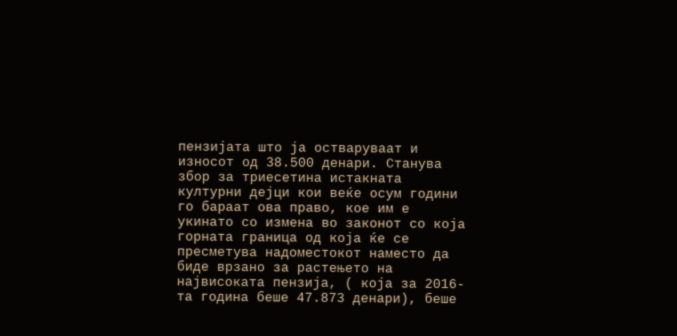пензијата што ја остваруваат и износот од 38.500 денари. Станува збор за триесетина истакната културни дејци кои веќе осум години го бараат ова право, кое им е укинато со измена во законот со која горната граница од која ќе се пресметува надоместокот наместо да биде врзано за растењето на највисоката пензија, ( која за 2016-та година беше 47.873 денари), беше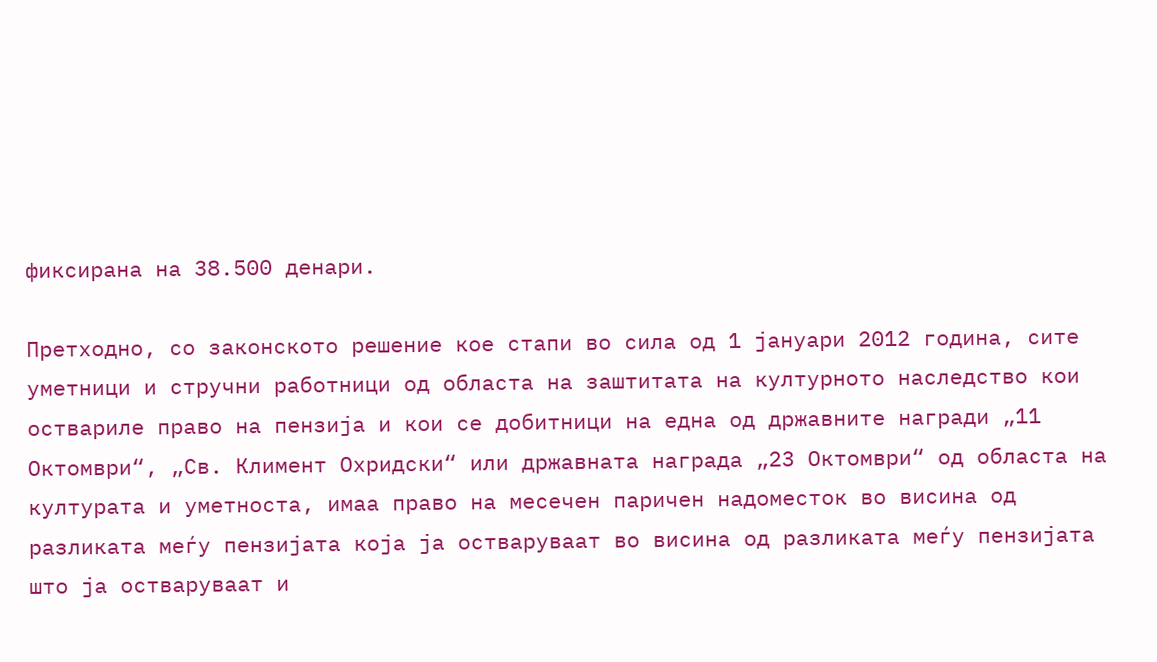фиксирана на 38.500 денари.

Претходно, со законското решение кое стапи во сила од 1 јануари 2012 година, сите уметници и стручни работници од областа на заштитата на културното наследство кои оствариле право на пензија и кои се добитници на една од државните награди „11 Октомври“, „Св. Климент Охридски“ или државната награда „23 Октомври“ од областа на културата и уметноста, имаа право на месечен паричен надоместок во висина од разликата меѓу пензијата која ја остваруваат во висина од разликата меѓу пензијата што ја остваруваат и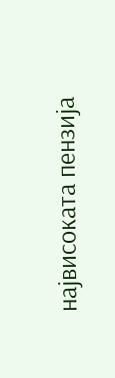највисоката пензија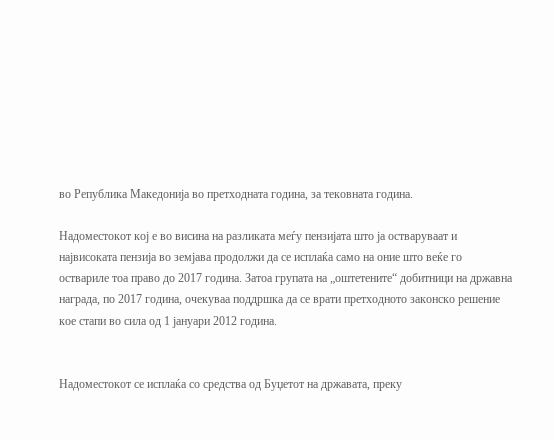во Република Македонија во претходната година, за тековната година.

Надоместокот кој е во висина на разликата меѓу пензијата што ја остваруваат и највисоката пензија во земјава продолжи да се исплаќа само на оние што веќе го оствариле тоа право до 2017 година. Затоа групата на „оштетените“ добитници на државна награда, по 2017 година, очекуваа поддршка да се врати претходното законско решение кое стапи во сила од 1 јануари 2012 година.


Надоместокот се исплаќа со средства од Буџетот на државата, преку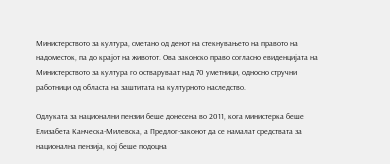Министерството за култура, сметано од денот на стекнувањето на правото на надоместок, па до крајот на животот. Ова законско право согласно евиденцијата на Министерството за култура го остваруваат над 70 уметници, односно стручни работници од областа на заштитата на културното наследство.

Одлуката за национални пензии беше донесена во 2011, кога министерка беше Елизабета Канческа-Милевска, а Предлог-законот да се намалат средствата за национална пензија, кој беше подоцна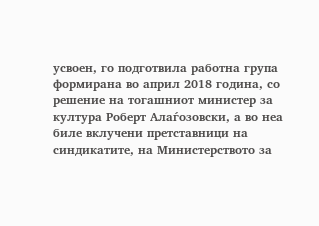усвоен, го подготвила работна група формирана во април 2018 година, со решение на тогашниот министер за култура Роберт Алаѓозовски, а во неа биле вклучени претставници на синдикатите, на Министерството за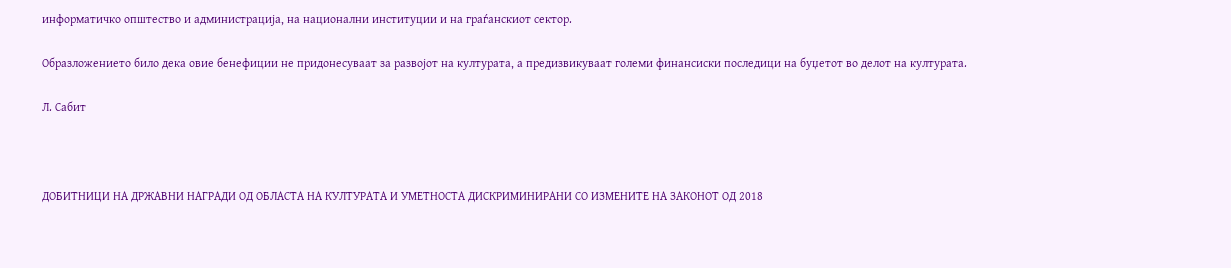информатичко општество и администрација, на национални институции и на граѓанскиот сектор.

Образложението било дека овие бенефиции не придонесуваат за развојот на културата, а предизвикуваат големи финансиски последици на буџетот во делот на културата.

Л. Сабит



ДОБИТНИЦИ НА ДРЖАВНИ НАГРАДИ ОД ОБЛАСТА НА КУЛТУРАТА И УМЕТНОСТА ДИСКРИМИНИРАНИ СО ИЗМЕНИТЕ НА ЗАКОНОТ ОД 2018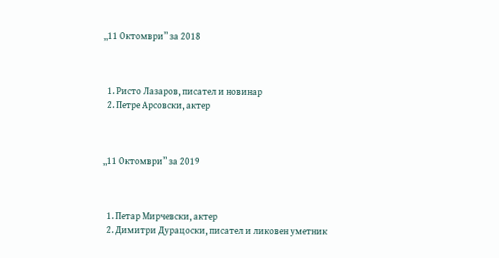„11 Октомври” за 2018



  1. Ристо Лазаров, писател и новинар
  2. Петре Арсовски, актер



„11 Октомври” за 2019



  1. Петар Мирчевски, актер
  2. Димитри Дурацоски, писател и ликовен уметник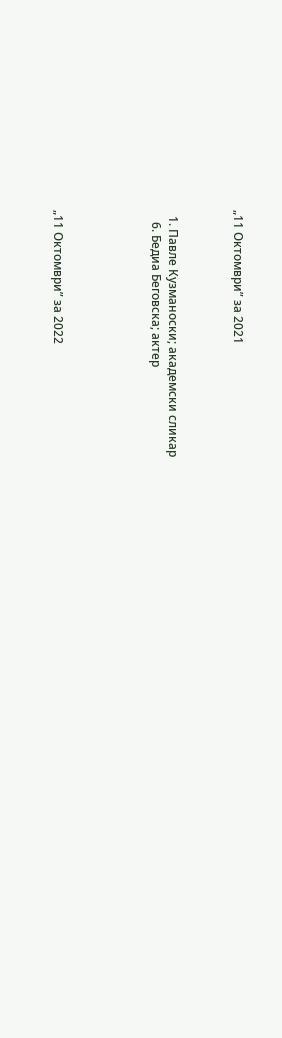„11 Октомври” за 2021



  1. Павле Кузманоски; академски сликар
    6. Бедиа Беговска; актер





„11 Октомври” за 2022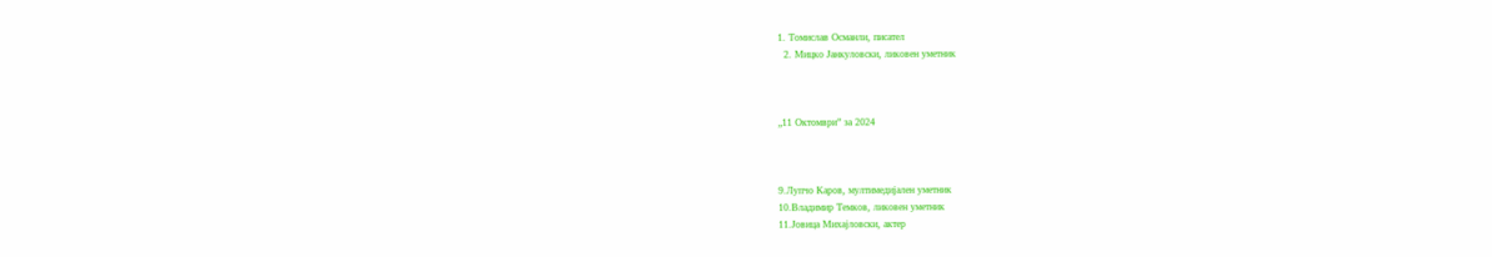1. Томислав Османли, писател
  2. Мицко Јанкуловски, ликовен уметник



„11 Октомври” за 2024



9.Лупчо Каров, мултимедијален уметник
10.Владимир Темков, ликовен уметник
11.Јовица Михајловски, актер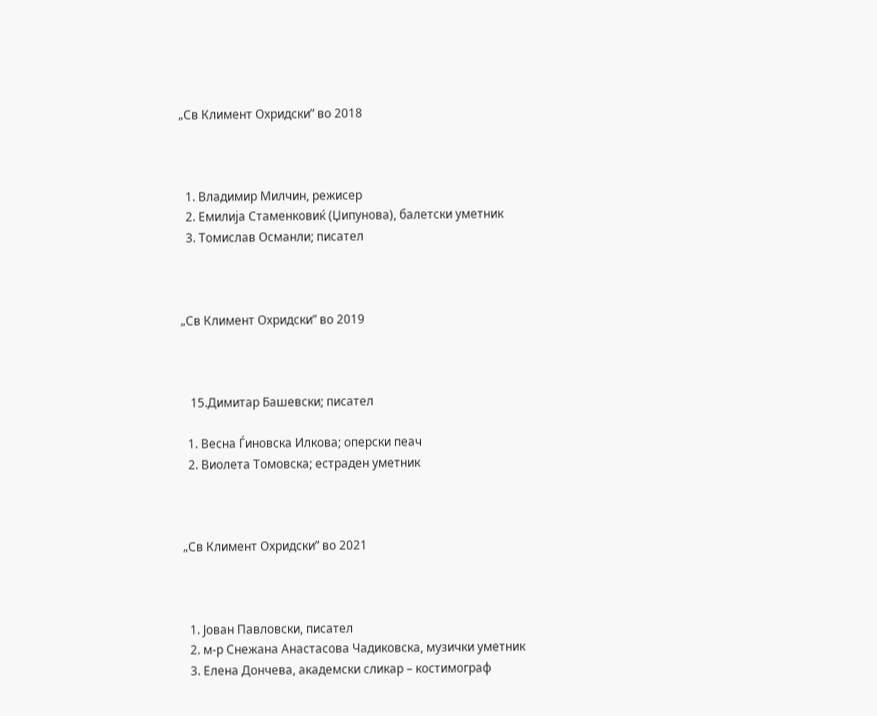„Св Климент Охридски” во 2018



  1. Владимир Милчин, режисер
  2. Емилија Стаменковиќ (Џипунова), балетски уметник
  3. Томислав Османли; писател



„Св Климент Охридски” во 2019



   15.Димитар Башевски; писател

  1. Весна Ѓиновска Илкова; оперски пеач
  2. Виолета Томовска; естраден уметник



„Св Климент Охридски” во 2021



  1. Јован Павловски, писател
  2. м-р Снежана Анастасова Чадиковска, музички уметник
  3. Елена Дончева, академски сликар – костимограф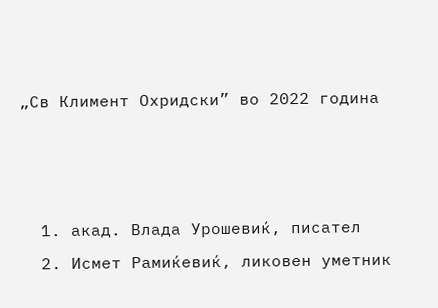„Св Климент Охридски” во 2022 годинa



  1. акад. Влада Урошевиќ, писател
  2. Исмет Рамиќевиќ, ликовен уметник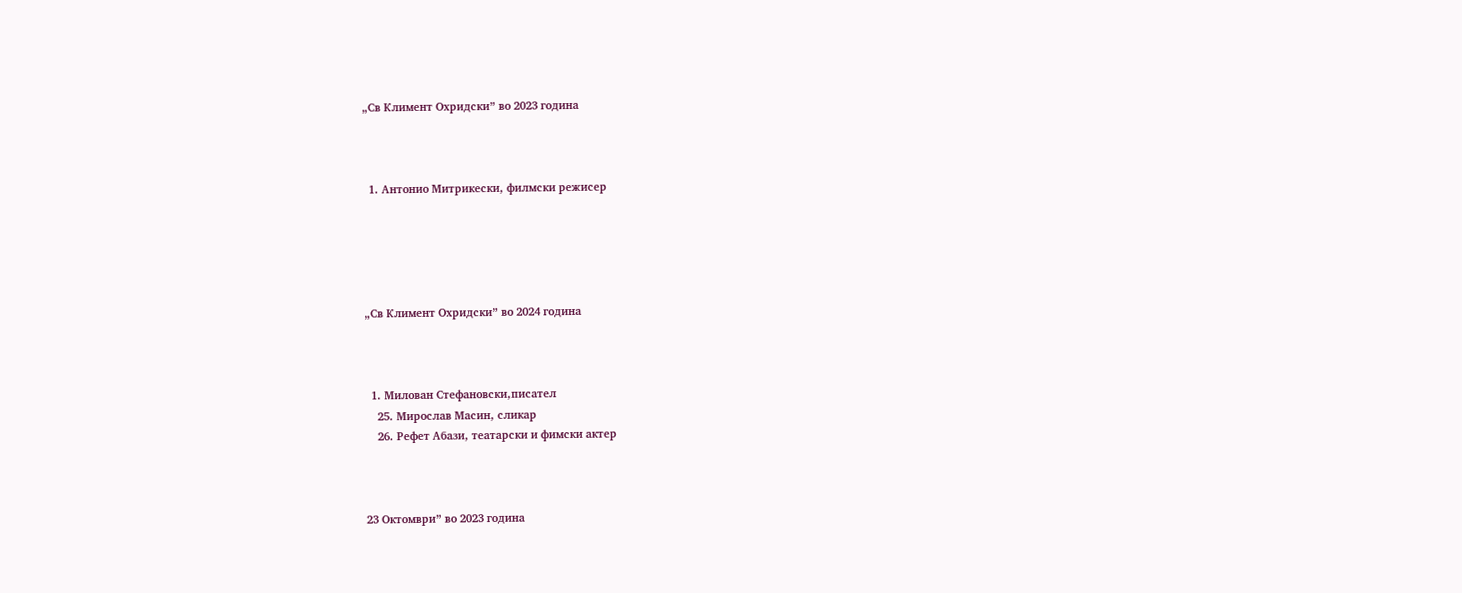„Св Климент Охридски” во 2023 годинa



  1. Антонио Митрикески, филмски режисер





„Св Климент Охридски” во 2024 годинa



  1. Милован Стефановски,писател
    25. Мирослав Масин, сликар
    26. Рефет Абази, театарски и фимски актер



23 Октомври” во 2023 годинa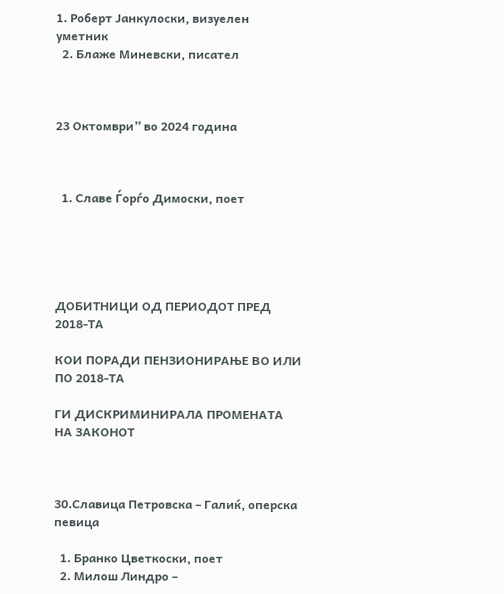1. Роберт Јанкулоски, визуелен уметник
  2. Блаже Миневски, писател



23 Октомври” во 2024 годинa



  1. Славе Ѓорѓо Димоски, поет





ДОБИТНИЦИ ОД ПЕРИОДОТ ПРЕД 2018-ТА

КОИ ПОРАДИ ПЕНЗИОНИРАЊЕ ВО ИЛИ ПО 2018-ТА

ГИ ДИСКРИМИНИРАЛА ПРОМЕНАТА НА ЗАКОНОТ



30.Славица Петровска – Галиќ, оперска певица

  1. Бранко Цветкоски, поет
  2. Милош Линдро –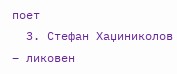поет
  3. Стефан Хаџиниколов – ликовен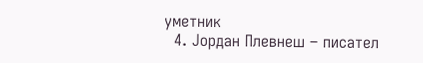уметник
  4. Јордан Плевнеш – писател